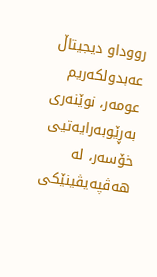رووداو دیجیتاڵ
عەبدولکەریم عومەر، نوێنەری بەڕێوبەرایەتیی خۆسەر، لە هەڤپەیڤینێکی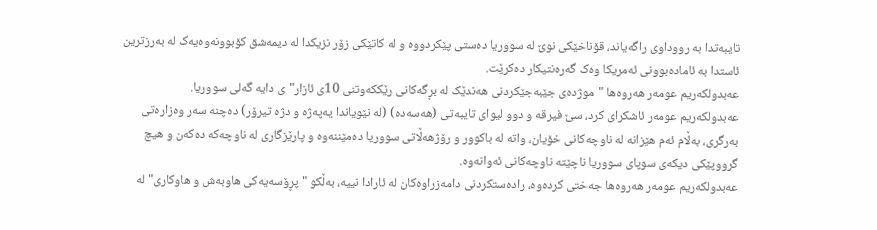تایبەتدا بە رووداوی راگەیاند، قۆناخێکی نوێ لە سووریا دەستی پێکردووە و لە کاتێکی زۆر نزیکدا لە دیمەشق کۆبوونەوەیەک لە بەرزترین ئاستدا بە ئامادەبوونی ئەمریکا وەک گەرەنتیکار دەکرێت.
عەبدولکەریم عومەر هەروەها "موژدەی جێبەجێکردنی هەندێک لە بڕگەکانی رێککەوتنی 10ی ئازار"ی دایە گەلی سووریا.
عەبدولکەریم عومەر ئاشکرای کرد، سێ فیرقە و دوو لیوای تایبەتی (هەسەدە) (لە نێویاندا یەپەژە و دژە تیرۆر) دەچنە سەر وەزارەتی بەرگری، بەڵام ئەم هێزانە لە ناوچەکانی خۆیان، واتە لە باکوور و رۆژهەڵاتی سووریا دەمێننەوە و پارێزگاری لە ناوچەکە دەکەن و هیچ گرووپێکی دیکەی سوپای سووریا ناچێتە ناوچەکانی ئەوانەوە.
عەبدولکەریم عومەر هەروەها جەختی کردەوە، رادەستکردنی دامەزراوەکان لە ئارادا نییە، بەڵکو "پڕۆسەیەکی هاوبەش و هاوکاری" لە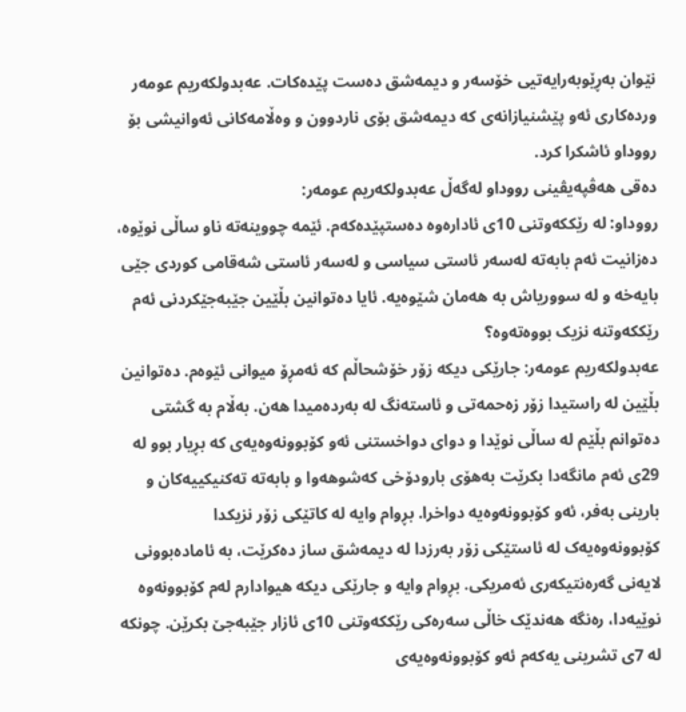نێوان بەڕێوبەرایەتیی خۆسەر و دیمەشق دەست پێدەکات. عەبدولکەریم عومەر وردەکاری ئەو پێشنیازانەی کە دیمەشق بۆی ناردوون و وەڵامەکانی ئەوانیشی بۆ رووداو ئاشکرا کرد.
دەقی هەڤپەیڤینی رووداو لەگەڵ عەبدولکەریم عومەر:
رووداو: لە رێککەوتنی 10ی ئادارەوە دەستپێدەکەم. ئێمە چووینەتە ناو ساڵی نوێوە، دەزانیت ئەم بابەتە لەسەر ئاستی سیاسی و لەسەر ئاستی شەقامی کوردی جێی بایەخە و لە سووریاش بە هەمان شێوەیە. ئایا دەتوانین بڵێین جێبەجێکردنی ئەم رێککەوتنە نزیک بووەتەوە؟
عەبدولکەریم عومەر: جارێکی دیکە زۆر خۆشحاڵم کە ئەمڕۆ میوانی ئێوەم. دەتوانین بڵێین لە راستیدا زۆر زەحمەتی و ئاستەنگ لە بەردەمیدا هەن. بەڵام بە گشتی دەتوانم بڵێم لە ساڵی نوێدا و دوای دواخستنی ئەو کۆبوونەوەیەی کە بڕیار بوو لە 29ی ئەم مانگەدا بکرێت بەهۆی بارودۆخی کەشوهەوا و بابەتە تەکنیکییەکان و بارینی بەفر، ئەو کۆبوونەوەیە دواخرا. بڕوام وایە لە کاتێکی زۆر نزیکدا کۆبوونەوەیەک لە ئاستێکی زۆر بەرزدا لە دیمەشق ساز دەکرێت، بە ئامادەبوونی لایەنی گەرەنتیکەری ئەمریکی. بڕوام وایە و جارێکی دیکە هیوادارم لەم کۆبوونەوە نوێیەدا، رەنگە هەندێک خاڵی سەرەکی رێککەوتنی 10ی ئازار جێبەجێ بکرێن. چونکە لە 7ی تشرینی یەکەم ئەو کۆبوونەوەیەی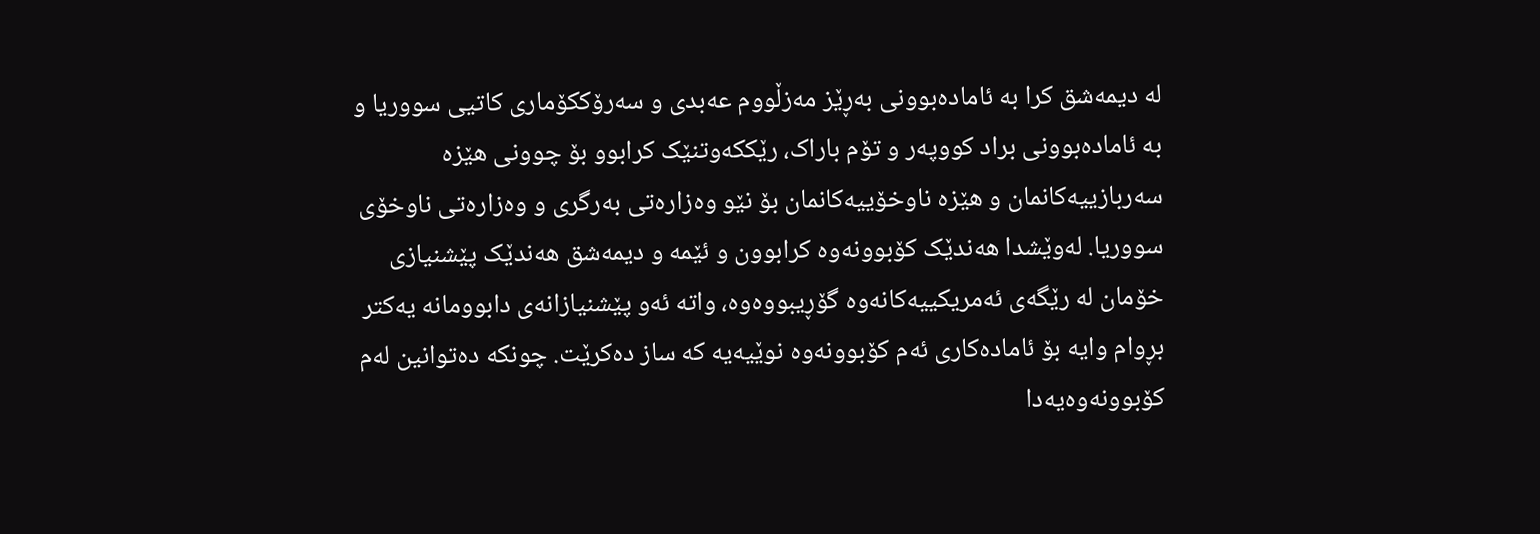لە دیمەشق کرا بە ئامادەبوونی بەڕێز مەزڵووم عەبدی و سەرۆککۆماری کاتیی سووریا و بە ئامادەبوونی براد کووپەر و تۆم باراک، رێککەوتنێک کرابوو بۆ چوونی هێزە سەربازییەکانمان و هێزە ناوخۆییەکانمان بۆ نێو وەزارەتی بەرگری و وەزارەتی ناوخۆی سووریا. لەوێشدا هەندێک کۆبوونەوە کرابوون و ئێمە و دیمەشق هەندێک پێشنیازی خۆمان لە رێگەی ئەمریکییەکانەوە گۆڕیبووەوە، واتە ئەو پێشنیازانەی دابوومانە یەکتر بڕوام وایە بۆ ئامادەکاری ئەم کۆبوونەوە نوێیەیە کە ساز دەکرێت. چونکە دەتوانین لەم کۆبوونەوەیەدا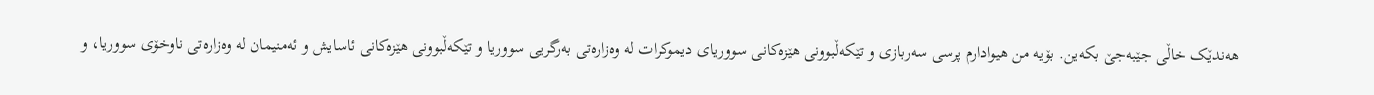هەندێک خاڵی جێبەجێ بکەین. بۆیە من هیوادارم پرسی سەربازی و تێکەڵبوونی هێزەکانی سووریای دیموکرات لە وەزارەتی بەرگریی سووریا و تێکەڵبوونی هێزەکانی ئاسایش و ئەمنیمان لە وەزارەتی ناوخۆی سووریا، و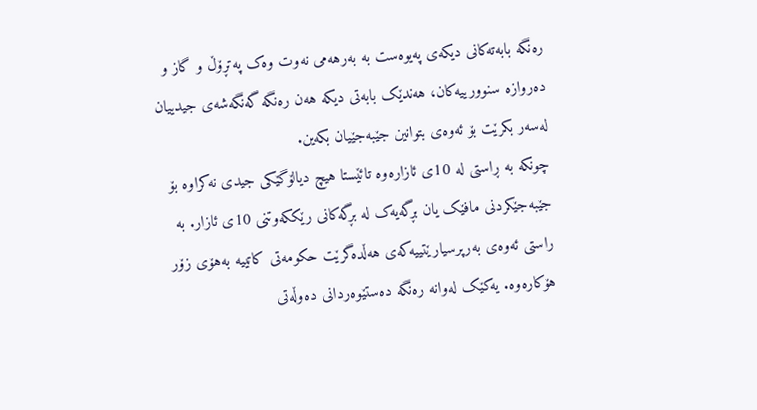رەنگە بابەتەکانی دیکەی پەیوەست بە بەرهەمی نەوت وەک پەتڕۆڵ و گاز و دەروازە سنوورییەکان، هەندێک بابەتی دیکە هەن رەنگە گەنگەشەی جیدییان لەسەر بکرێت بۆ ئەوەی بتوانین جێبەجێیان بکەین.
چونکە بە ڕاستی لە 10ی ئازارەوە تائێستا هیچ دیالۆگێکی جیدی نەکراوە بۆ جێبەجێکردنی مافێک یان بڕگەیەک لە بڕگەکانی رێککەوتنی 10ی ئازار. بە راستی ئەوەی بەرپرسیارێتییەکەی هەڵدەگرێت حکومەتی کاتییە بەهۆی زۆر هۆکارەوە. یەکێک لەوانە رەنگە دەستێوەردانی دەوڵەتی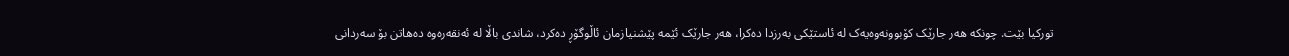تورکیا بێت. چونکە هەر جارێک کۆبوونەوەیەک لە ئاستێکی بەرزدا دەکرا، هەر جارێک ئێمە پێشنیازمان ئاڵوگۆڕ دەکرد، شاندی باڵا لە ئەنقەرەوە دەهاتن بۆ سەردانی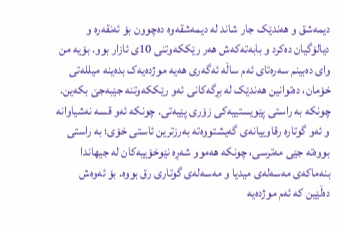دیمەشق و هەندێک جار شاند لە دیمەشقەوە دەچوون بۆ ئەنقەرە و دیالۆگیان دەکرد و بابەتەکەش هەر رێککەوتنی 10ی ئازار بوو. بۆیە من وای دەبینم سەرەتای ئەم ساڵە ئەگەری هەیە موژدەیەک بدەینە میللەتی خۆمان، دەتوانین هەندێک لە بڕگەکانی ئەو رێککەوتنە جێبەجێ بکەین. چونکە بە راستی پێویستییەکی زۆری پێیەتی. چونکە ئەو قسە نەشیاوانە و ئەو گوتارە رقاوییانەی گەیشتووەتە بەرزترین ئاستی خۆی؛ بە راستی بووەتە جێی مەترسی، چونکە هەموو شەڕە نێوخۆییەکان لە جیهاندا بنەماکەی مەسەلەی میدیا و مەسەلەی گوتاری رق بووە. بۆ ئەوەش دەڵێین کە ئەم موژدەیە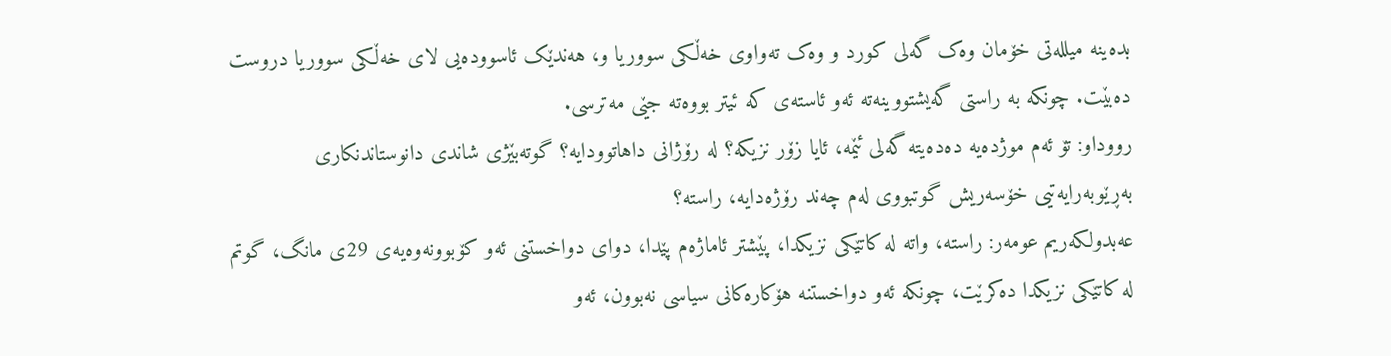بدەینە میللەتی خۆمان وەک گەلی کورد و وەک تەواوی خەڵکی سووریا و، هەندێک ئاسوودەیی لای خەڵکی سووریا دروست دەبێت. چونکە بە راستی گەیشتووینەتە ئەو ئاستەی کە ئیتر بووەتە جێی مەترسی.
رووداو: تۆ ئەم موژدەیە دەدەیتە گەلی ئێمە، ئایا زۆر نزیکە؟ لە رۆژانی داهاتوودایە؟ گوتەبێژی شاندی دانوستاندنکاری بەڕێوبەرایەتیی خۆسەریش گوتبووی لەم چەند رۆژەدایە، راستە؟
عەبدولکەریم عومەر: راستە، واتە لە کاتێکی نزیکدا، پێشتر ئاماژەم پێدا، دوای دواخستنی ئەو کۆبوونەوەیەی 29ی مانگ، گوتم لە کاتێکی نزیکدا دەکرێت، چونکە ئەو دواخستنە هۆکارەکانی سیاسی نەبوون، ئەو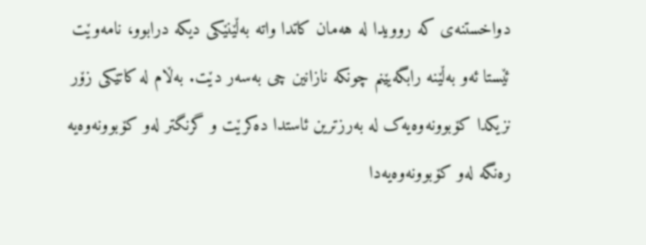دواخستنەی کە روویدا لە هەمان کاتدا واتە بەڵێنێکی دیکە درابوو، نامەوێت ئێستا ئەو بەڵێنە رابگەیێنم چونکە نازانین چی بەسەر دێت. بەڵام لە کاتێکی زۆر نزیکدا کۆبوونەوەیەک لە بەرزترین ئاستدا دەکرێت و گرنگتر لەو کۆبوونەوەیە رەنگە لەو کۆبوونەوەیەدا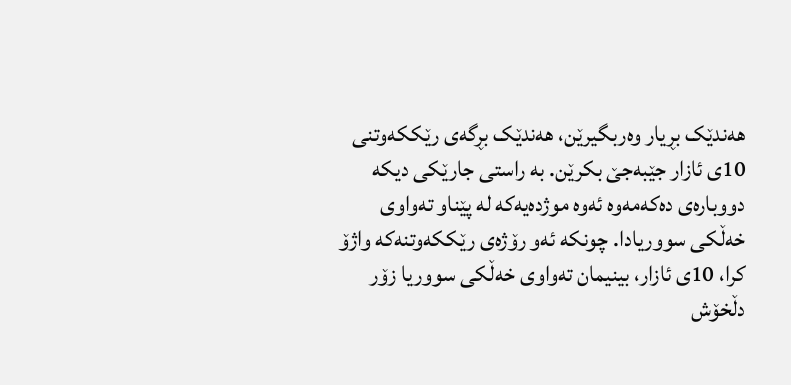هەندێک بڕیار وەربگیرێن، هەندێک بڕگەی رێککەوتنی 10ی ئازار جێبەجێ بکرێن. بە راستی جارێکی دیکە دووبارەی دەکەمەوە ئەوە موژدەیەکە لە پێناو تەواوی خەڵکی سووریادا. چونکە ئەو رۆژەی رێککەوتنەکە واژۆ کرا، 10ی ئازار، بینیمان تەواوی خەڵکی سووریا زۆر دڵخۆش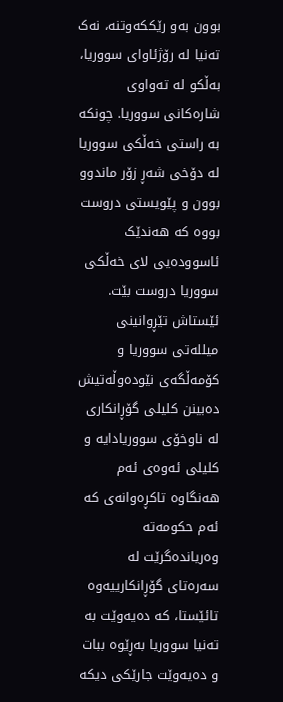بوون بەو رێککەوتنە، نەک تەنیا لە رۆژئاوای سووریا، بەڵکو لە تەواوی شارەکانی سووریا. چونکە بە راستی خەڵکی سووریا لە دۆخی شەڕ زۆر ماندوو بوون و پێویستی دروست بووە کە هەندێک ئاسوودەیی لای خەڵکی سووریا دروست بێت. ئێستاش تێڕوانینی میللەتی سووریا و کۆمەڵگەی نێودەوڵەتیش دەبینن کلیلی گۆڕانکاری لە ناوخۆی سووریادایە و کلیلی ئەوەی ئەم هەنگاوە تاکڕەوانەی کە ئەم حکومەتە وەریاندەگرێت لە سەرەتای گۆڕانکارییەوە تائێستا، کە دەیەوێت بە تەنیا سووریا بەڕێوە ببات و دەیەوێت جارێکی دیکە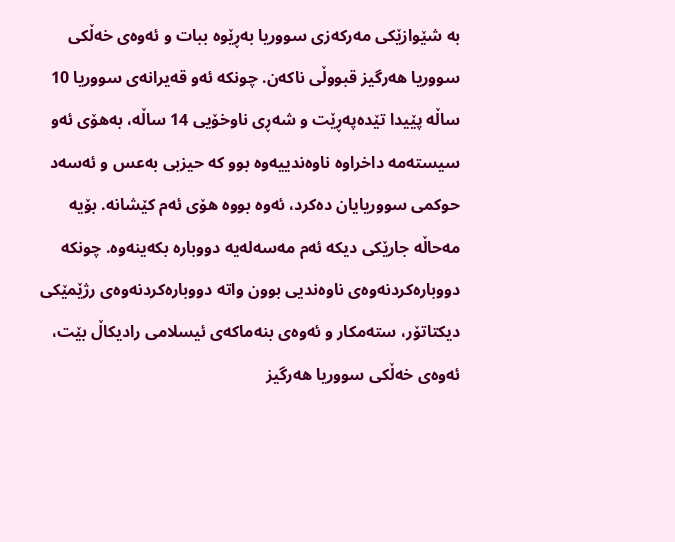بە شێوازێکی مەرکەزی سووریا بەڕێوە ببات و ئەوەی خەڵکی سووریا هەرگیز قبووڵی ناکەن. چونکە ئەو قەیرانەی سووریا 10 ساڵە پێیدا تێدەپەڕێت و شەڕی ناوخۆیی 14 ساڵە، بەهۆی ئەو سیستەمە داخراوە ناوەندییەوە بوو کە حیزبی بەعس و ئەسەد حوکمی سووریایان دەکرد، ئەوە بووە هۆی ئەم کێشانە. بۆیە مەحاڵە جارێکی دیکە ئەم مەسەلەیە دووبارە بکەینەوە. چونکە دووبارەکردنەوەی ناوەندیی بوون واتە دووبارەکردنەوەی رژێمێکی دیکتاتۆر، ستەمکار و ئەوەی بنەماکەی ئیسلامی رادیکاڵ بێت، ئەوەی خەڵکی سووریا هەرگیز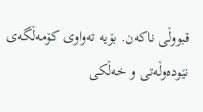قبووڵی ناکەن. بۆیە تەواوی کۆمەڵگەی نێودەوڵەتی و خەڵکی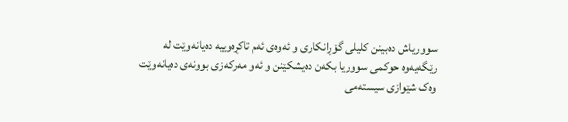سووریاش دەبینن کلیلی گۆڕانکاری و ئەوەی ئەم تاکڕەوییە دەیانەوێت لە رێگەیەوە حوکمی سووریا بکەن دەیشکێنن و ئەو مەرکەزی بوونەی دەیانەوێت وەک شێوازی سیستەمی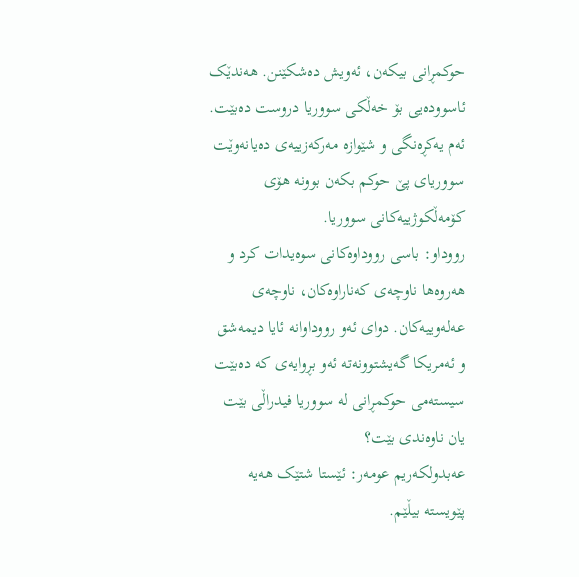حوکمڕانی بیکەن، ئەویش دەشکێنن. هەندێک ئاسوودەیی بۆ خەڵکی سووریا دروست دەبێت. ئەم یەکڕەنگی و شێوازە مەرکەزییەی دەیانەوێت سووریای پێ حوکم بکەن بوونە هۆی کۆمەڵکوژییەکانی سووریا.
رووداو: باسی رووداوەکانی سوەیدات کرد و هەروەها ناوچەی کەناراوەکان، ناوچەی عەلەوییەکان. دوای ئەو رووداوانە ئایا دیمەشق و ئەمریکا گەیشتوونەتە ئەو بڕوایەی کە دەبێت سیستەمی حوکمڕانی لە سووریا فیدراڵی بێت یان ناوەندی بێت؟
عەبدولکەریم عومەر: ئێستا شتێک هەیە پێویستە بیڵێم.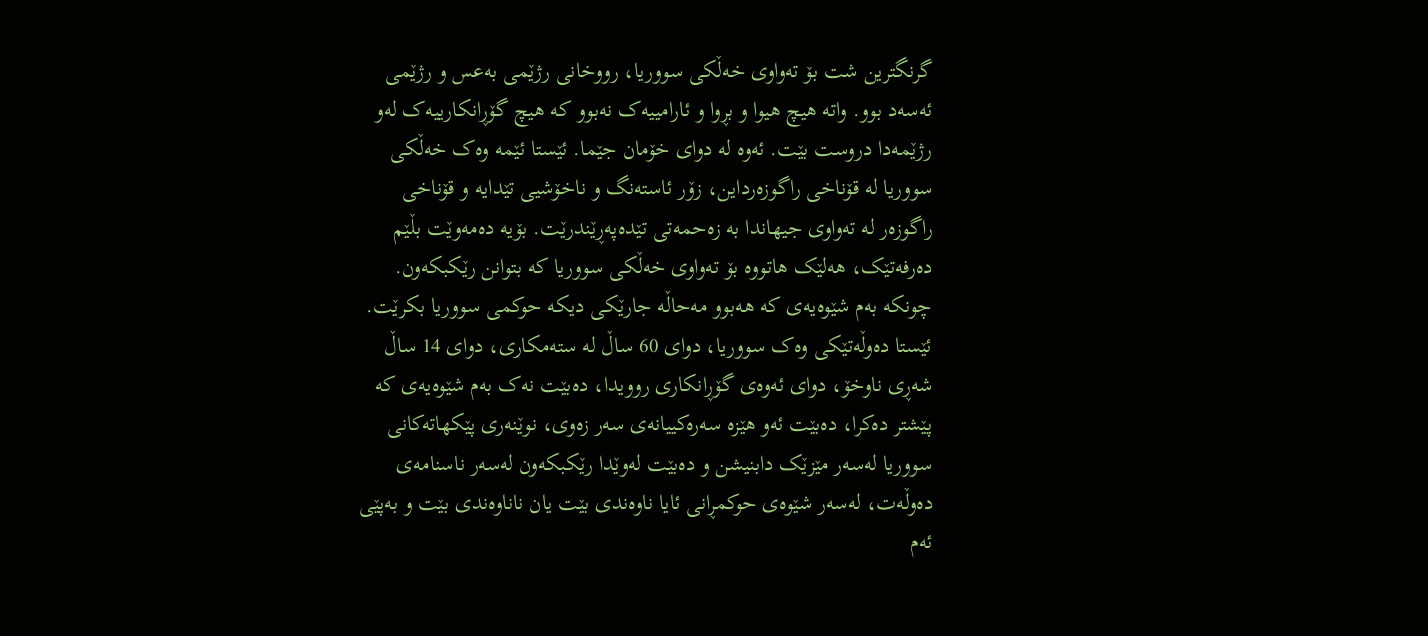گرنگترین شت بۆ تەواوی خەڵکی سووریا، رووخانی رژێمی بەعس و رژێمی ئەسەد بوو. واتە هیچ هیوا و بڕوا و ئارامییەک نەبوو کە هیچ گۆڕانکارییەک لەو رژێمەدا دروست بێت. ئەوە لە دوای خۆمان جێما. ئێستا ئێمە وەک خەڵکی سووریا لە قۆناخی راگوزەرداین، زۆر ئاستەنگ و ناخۆشیی تێدایە و قۆناخی راگوزەر لە تەواوی جیهاندا بە زەحمەتی تێدەپەڕێندرێت. بۆیە دەمەوێت بڵێم دەرفەتێک، هەلێک هاتووە بۆ تەواوی خەڵکی سووریا کە بتوانن رێکبکەون. چونکە بەم شێوەیەی کە هەبوو مەحاڵە جارێکی دیکە حوکمی سووریا بکرێت. ئێستا دەوڵەتێکی وەک سووریا، دوای 60 ساڵ لە ستەمکاری، دوای 14 ساڵ شەڕی ناوخۆ، دوای ئەوەی گۆڕانکاری روویدا، دەبێت نەک بەم شێوەیەی کە پێشتر دەکرا، دەبێت ئەو هێزە سەرەکییانەی سەر زەوی، نوێنەری پێکهاتەکانی سووریا لەسەر مێزێک دابنیشن و دەبێت لەوێدا رێکبکەون لەسەر ناسنامەی دەوڵەت، لەسەر شێوەی حوکمڕانی ئایا ناوەندی بێت یان ناناوەندی بێت و بەپێی ئەم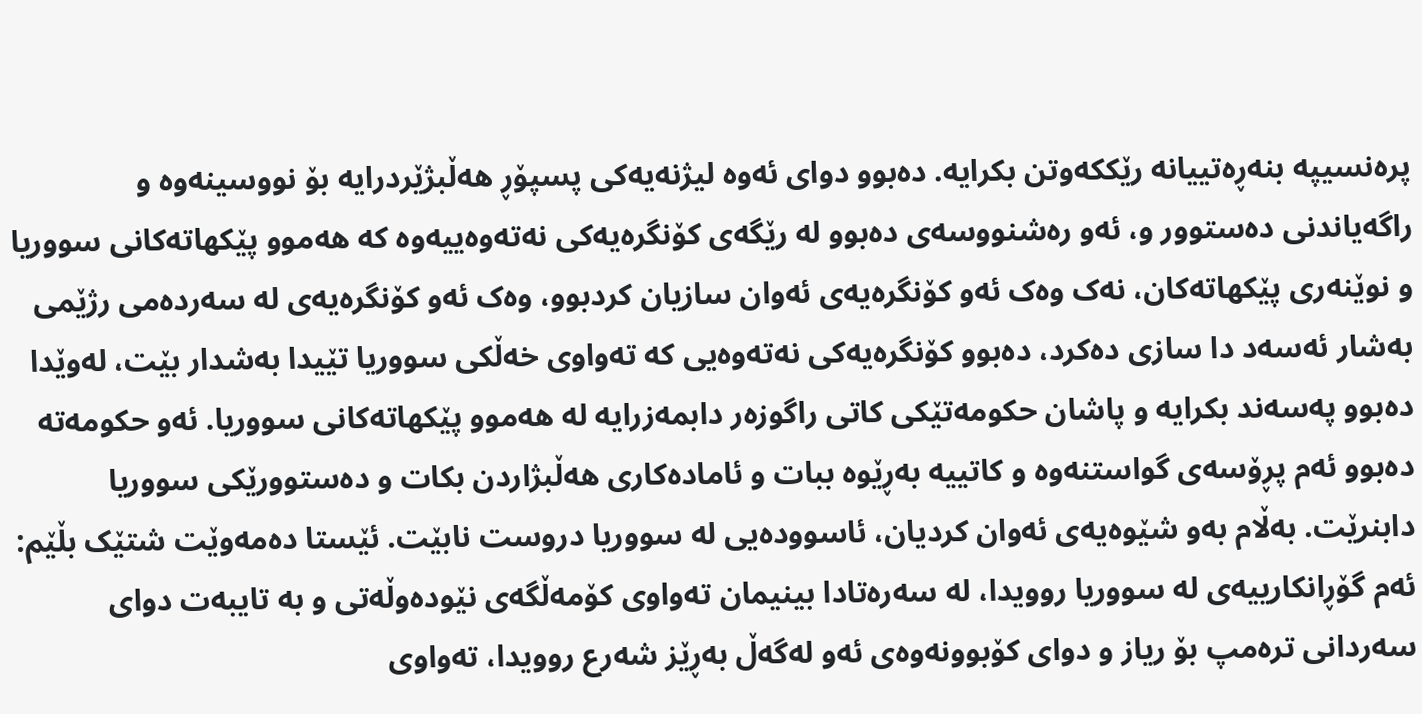پرەنسیپە بنەڕەتییانە رێککەوتن بکرایە. دەبوو دوای ئەوە لیژنەیەکی پسپۆڕ هەڵبژێردرایە بۆ نووسینەوە و راگەیاندنی دەستوور و، ئەو رەشنووسەی دەبوو لە رێگەی کۆنگرەیەکی نەتەوەییەوە کە هەموو پێکهاتەکانی سووریا و نوێنەری پێکهاتەکان، نەک وەک ئەو کۆنگرەیەی ئەوان سازیان کردبوو، وەک ئەو کۆنگرەیەی لە سەردەمی رژێمی بەشار ئەسەد دا سازی دەکرد، دەبوو کۆنگرەیەکی نەتەوەیی کە تەواوی خەڵکی سووریا تێیدا بەشدار بێت، لەوێدا دەبوو پەسەند بکرایە و پاشان حکومەتێکی کاتی راگوزەر دابمەزرایە لە هەموو پێکهاتەکانی سووریا. ئەو حکومەتە دەبوو ئەم پڕۆسەی گواستنەوە و کاتییە بەڕێوە ببات و ئامادەکاری هەڵبژاردن بکات و دەستوورێکی سووریا دابنرێت. بەڵام بەو شێوەیەی ئەوان کردیان، ئاسوودەیی لە سووریا دروست نابێت. ئێستا دەمەوێت شتێک بڵێم: ئەم گۆڕانکارییەی لە سووریا روویدا، لە سەرەتادا بینیمان تەواوی کۆمەڵگەی نێودەوڵەتی و بە تایبەت دوای سەردانی ترەمپ بۆ ریاز و دوای کۆبوونەوەی ئەو لەگەڵ بەڕێز شەرع روویدا، تەواوی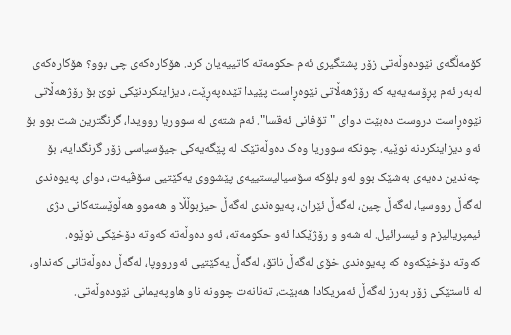کۆمەڵگەی نێودەوڵەتی زۆر پشتگیری ئەم حکومەتە کاتییەیان کرد. هۆکارەکەی چی بوو؟ هۆکارەکەی لەبەر ئەم پڕۆسەیەیە کە رۆژهەڵاتی نێوەڕاست پێیدا تێدەپەڕێت، دیزاینکردنێکی نوێ بۆ رۆژهەڵاتی نێوەڕاست دروست دەبێت دوای "تۆفانی ئەقسا". ئەم شتەی لە سووریا روویدا، گرنگترین شت بوو بۆ ئەو دیزاینکردنە نوێیە. چونکە سووریا وەک دەوڵەتێک لە پێگەیەکی جیۆسیاسی زۆر گرنگدایە، بۆ چەندین دەیەی بەشێک بوو لەو بلۆکە سۆسیالیستییەی پێشووی یەکێتیی سۆڤیەت، دوای پەیوەندی لەگەڵ رووسیا، لەگەڵ چین، لەگەڵ ئێران، پەیوەندی لەگەڵ حیزبوڵڵا و هەموو هەڵوێستەکانی دژی ئیمپریالیزم و ئیسرائیل. لە شەو و رۆژێکدا ئەو حکومەتە، ئەو دەوڵەتە کەوتە دۆخێکی نوێوە.
کەوتە دۆخێکەوە کە پەیوەندی خۆی لەگەڵ ناتۆ، لەگەڵ یەکێتیی ئەورووپا، لەگەڵ دەوڵەتانی کەنداو، لە ئاستێکی زۆر بەرز لەگەڵ ئەمریکادا هەبێت، تەنانەت چوونە ناو هاوپەیمانی نێودەوڵەتی.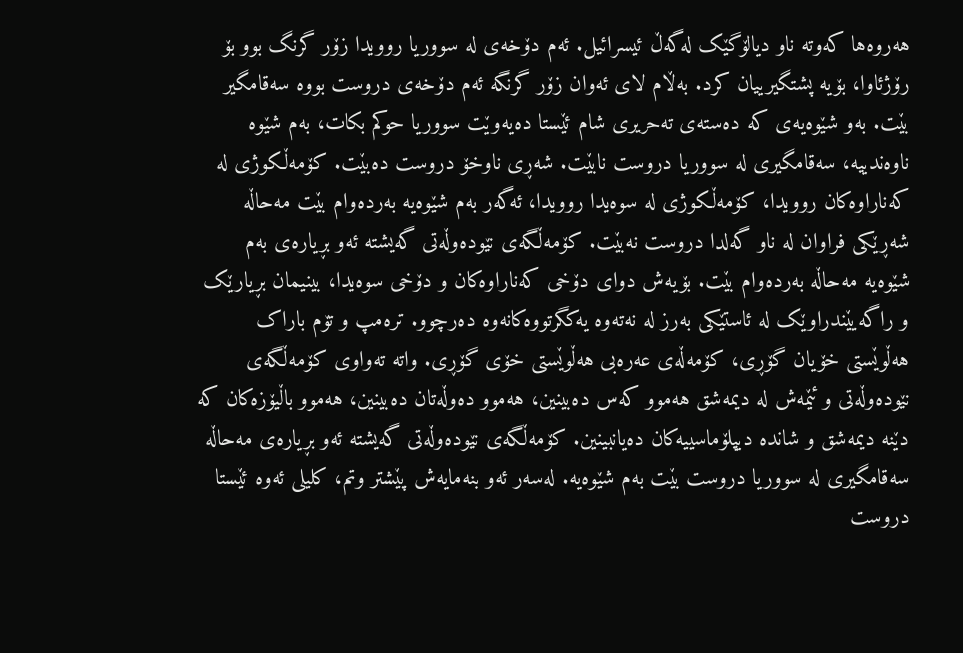هەروەها کەوتە ناو دیالۆگێک لەگەڵ ئیسرائیل. ئەم دۆخەی لە سووریا روویدا زۆر گرنگ بوو بۆ رۆژئاوا، بۆیە پشتگیرییان کرد. بەڵام لای ئەوان زۆر گرنگە ئەم دۆخەی دروست بووە سەقامگیر بێت. بەو شێوەیەی کە دەستەی تەحریری شام ئێستا دەیەوێت سووریا حوکم بکات، بەم شێوە ناوەندییە، سەقامگیری لە سووریا دروست نابێت. شەڕی ناوخۆ دروست دەبێت. کۆمەڵکوژی لە کەناراوەکان روویدا، کۆمەڵکوژی لە سوەیدا روویدا، ئەگەر بەم شێوەیە بەردەوام بێت مەحاڵە شەڕێکی فراوان لە ناو گەلدا دروست نەبێت. کۆمەڵگەی نێودەوڵەتی گەیشتە ئەو بڕیارەی بەم شێوەیە مەحاڵە بەردەوام بێت. بۆیەش دوای دۆخی کەناراوەکان و دۆخی سوەیدا، بینیمان بڕیارێک و راگەیێندراوێک لە ئاستێکی بەرز لە نەتەوە یەکگرتووەکانەوە دەرچوو. ترەمپ و تۆم باراک هەڵوێستی خۆیان گۆڕی، کۆمەڵەی عەرەبی هەڵوێستی خۆی گۆڕی. واتە تەواوی کۆمەڵگەی نێودەوڵەتی و ئێمەش لە دیمەشق هەموو کەس دەبینین، هەموو دەوڵەتان دەبینین، هەموو باڵیۆزەکان کە دێنە دیمەشق و شاندە دیپلۆماسییەکان دەیانبینین. کۆمەڵگەی نێودەوڵەتی گەیشتە ئەو بڕیارەی مەحاڵە سەقامگیری لە سووریا دروست بێت بەم شێوەیە. لەسەر ئەو بنەمایەش پێشتر وتم، کلیلی ئەوە ئێستا دروست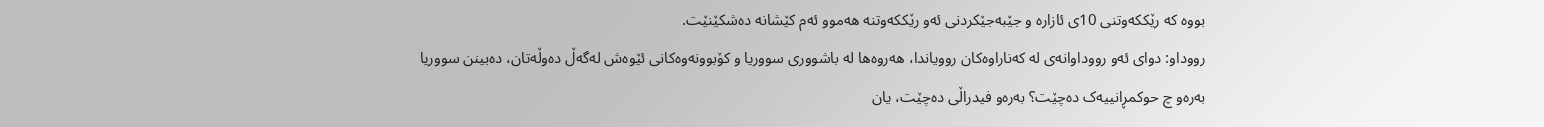بووە کە رێککەوتنی 10ی ئازارە و جێبەجێکردنی ئەو رێککەوتنە هەموو ئەم کێشانە دەشکێنێت.
رووداو: دوای ئەو رووداوانەی لە کەناراوەکان روویاندا، هەروەها لە باشووری سووریا و کۆبوونەوەکانی ئێوەش لەگەڵ دەوڵەتان، دەبینن سووریا بەرەو چ حوکمڕانییەک دەچێت؟ بەرەو فیدراڵی دەچێت، یان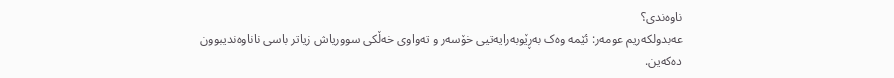ناوەندی؟
عەبدولکەریم عومەر: ئێمە وەک بەڕێوبەرایەتیی خۆسەر و تەواوی خەڵکی سووریاش زیاتر باسی ناناوەندیبوون دەکەین.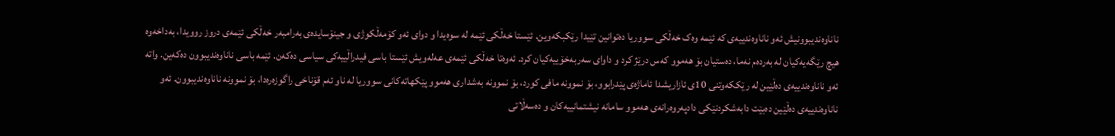ناناوەندیبوونیش ئەو ناناوەندییەی کە ئێمە وەک خەڵکی سووریا دەتوانین تێیدا رێکبکەوین. ئێستا خەڵکی ئێمە لە سوەیدا و دوای ئەو کۆمەڵکوژی و جینۆسایدەی بەرامبەر خەڵکی ئێمەی دروز روویدا، بەداخەوە هیچ رێگەیەکیان لە بەردەم نەما، دەستیان بۆ هەموو کەس درێژ کرد و داوای سەربەخۆییەکیان کرد. ئەوەتا خەڵکی ئێمەی عەلەویش ئێستا باسی فیدراڵییەکی سیاسی دەکەن. ئێمە باسی ناناوەندیبوون دەکەین. واتە ئەو ناناوەندییەی دەڵێین لە رێککەوتنی 10ی ئازاریشدا ئاماژەی پێدرابوو، بۆ نموونە مافی کورد، بۆ نموونە بەشداری هەموو پێکهاتەکانی سووریا لە ناو ئەم قۆناخی راگوزەرەدا، بۆ نموونە ناناوەندیبوون. ئەو ناناوەندییەی دەڵێین دەبێت دابەشکردنێکی دادپەروەرانەی هەموو سامانە نیشتمانییەکان و دەسەڵاتی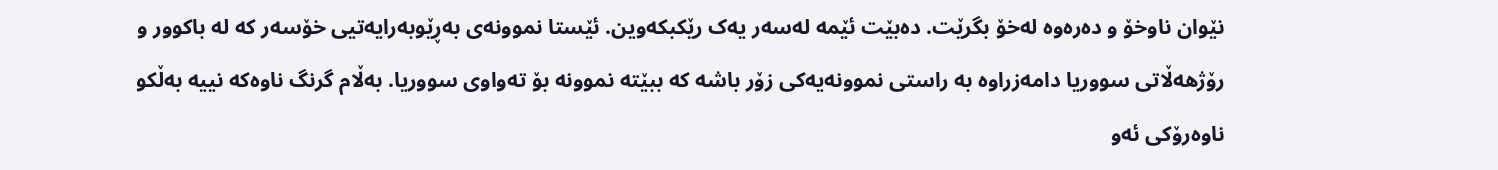نێوان ناوخۆ و دەرەوە لەخۆ بگرێت. دەبێت ئێمە لەسەر یەک رێکبکەوین. ئێستا نموونەی بەڕێوبەرایەتیی خۆسەر کە لە باکوور و رۆژهەڵاتی سووریا دامەزراوە بە راستی نموونەیەکی زۆر باشە کە ببێتە نموونە بۆ تەواوی سووریا. بەڵام گرنگ ناوەکە نییە بەڵکو ناوەرۆکی ئەو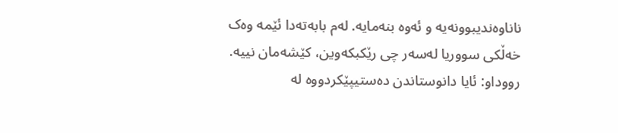ناناوەندیبوونەیە و ئەوە بنەمایە. لەم بابەتەدا ئێمە وەک خەڵکی سووریا لەسەر چی رێکبکەوین، کێشەمان نییە.
رووداو: ئایا دانوستاندن دەستیپێکردووە لە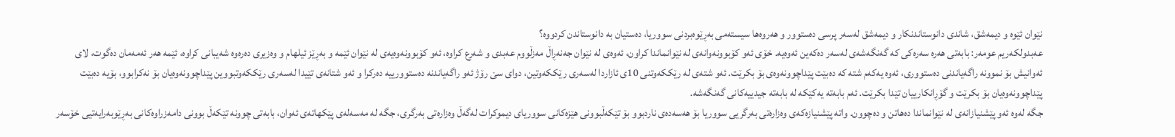نێوان ئێوە و دیمەشق، شاندی دانوستاندنکار و دیمەشق لەسەر پرسی دەستوور و هەروەها سیستەمی بەڕێوەبردنی سووریا، دەستیان بە دانوستاندن کردووە؟
عەبدولکەریم عومەر: بابەتی هەرە سەرەکی کە گەنگەشەی لەسەر دەکەین ئەوەیە. خۆی ئەو کۆبوونەوانەی لە نێوانماندا کراون، ئەوەی لە نێوان جەنەڕاڵ مەزڵووم عەبدی و شەرع کراوە، ئەو کۆبوونەوەیەی لە نێوان ئێمە و بەڕێز ئیلهام و وەزیری دەرەوە شەیبانی کراوە، ئێمە هەر ئەمەمان دەگوت، لای ئەوانیش بۆ نموونە راگەیاندنی دەستووری، ئەوە یەکەم شتە کە دەبێت پێداچوونەوەی بۆ بکرێت. ئەو شتەی لە رێککەوتنی 10ی ئازاردا لەسەری رێککەوتین، دوای سێ رۆژ ئەو راگەیاندنە دەستوورییە دەرکرا و ئەو شتانەی تێیدا لەسەری رێککەوتبووین پێداچوونەوەیان بۆ نەکرابوو، بۆیە دەبێت پێداچوونەوەیان بۆ بکرێت و گۆڕانکارییان تێدا بکرێت. ئەم بابەتە یەکێکە لە بابەتە جیدییەکانی گەنگەشە.
جگە لەوە ئەو پێشنیازانەی لە نێوانماندا دەهاتن و دەچوون. واتە پێشنیازەکەی وەزارەتی بەرگریی سووریا بۆ هەسەدەی ناردبوو بۆ تێکەڵبوونی هێزەکانی سووریای دیموکرات لەگەڵ وەزارەتی بەرگری، جگە لە مەسەلەی پێکهاتەی ئەوان، بابەتی چوونە تێکەڵ بوونی دامەزراوەکانی بەڕێوبەرایەتیی خۆسەر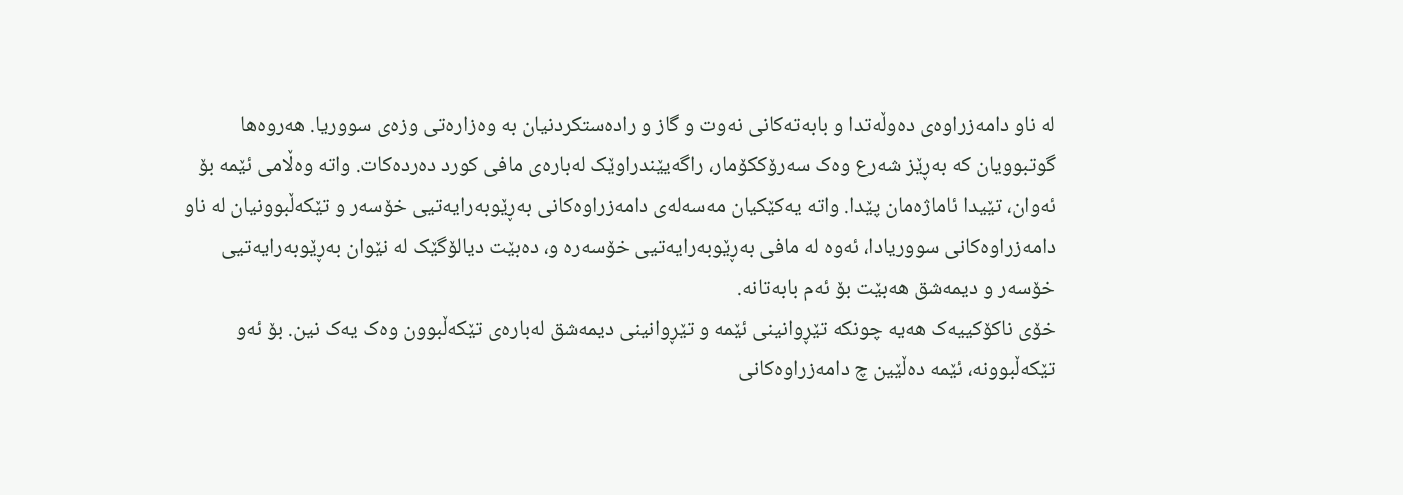لە ناو دامەزراوەی دەوڵەتدا و بابەتەکانی نەوت و گاز و رادەستکردنیان بە وەزارەتی وزەی سووریا. هەروەها گوتبوویان کە بەڕێز شەرع وەک سەرۆککۆمار، راگەیێندراوێک لەبارەی مافی کورد دەردەکات. واتە وەڵامی ئێمە بۆ ئەوان، تێیدا ئاماژەمان پێدا. واتە یەکێکیان مەسەلەی دامەزراوەکانی بەڕێوبەرایەتیی خۆسەر و تێکەڵبوونیان لە ناو دامەزراوەکانی سووریادا، ئەوە لە مافی بەڕێوبەرایەتیی خۆسەرە و، دەبێت دیالۆگێک لە نێوان بەڕێوبەرایەتیی خۆسەر و دیمەشق هەبێت بۆ ئەم بابەتانە.
خۆی ناکۆکییەک هەیە چونکە تێڕوانینی ئێمە و تێڕوانینی دیمەشق لەبارەی تێکەڵبوون وەک یەک نین. بۆ ئەو تێکەڵبوونە، ئێمە دەڵێین چ دامەزراوەکانی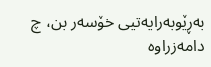بەڕێوبەرایەتیی خۆسەر بن، چ دامەزراوە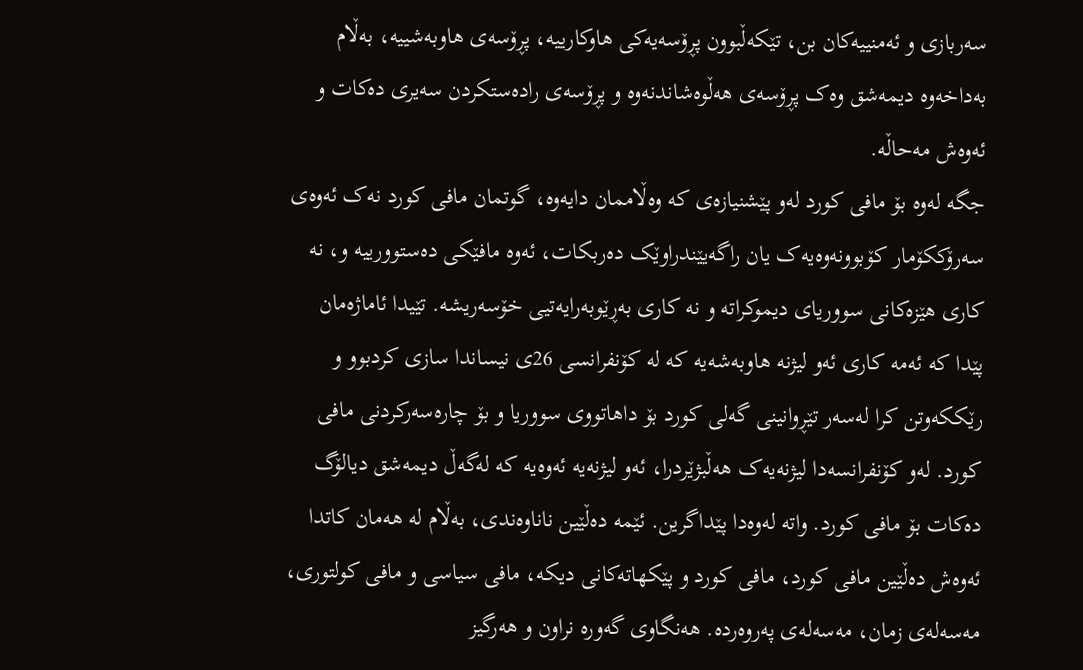سەربازی و ئەمنییەکان بن، تێکەڵبوون پڕۆسەیەکی هاوکارییە، پڕۆسەی هاوبەشییە، بەڵام بەداخەوە دیمەشق وەک پڕۆسەی هەڵوەشاندنەوە و پڕۆسەی رادەستکردن سەیری دەکات و ئەوەش مەحاڵە.
جگە لەوە بۆ مافی کورد لەو پێشنیازەی کە وەڵاممان دایەوە، گوتمان مافی کورد نەک ئەوەی سەرۆککۆمار کۆبوونەوەیەک یان راگەیێندراوێک دەربکات، ئەوە مافێکی دەستوورییە و، نە کاری هێزەکانی سووریای دیموکراتە و نە کاری بەڕێوبەرایەتیی خۆسەریشە. تێیدا ئاماژەمان پێدا کە ئەمە کاری ئەو لیژنە هاوبەشەیە کە لە کۆنفرانسی 26ی نیساندا سازی کردبوو و رێککەوتن کرا لەسەر تێڕوانینی گەلی کورد بۆ داهاتووی سووریا و بۆ چارەسەرکردنی مافی کورد. لەو کۆنفرانسەدا لیژنەیەک هەڵبژێردرا، ئەو لیژنەیە ئەوەیە کە لەگەڵ دیمەشق دیالۆگ دەکات بۆ مافی کورد. واتە لەوەدا پێداگرین. ئێمە دەڵێین ناناوەندی، بەڵام لە هەمان کاتدا ئەوەش دەڵێین مافی کورد، مافی کورد و پێکهاتەکانی دیکە، مافی سیاسی و مافی کولتوری، مەسەلەی زمان، مەسەلەی پەروەردە. هەنگاوی گەورە نراون و هەرگیز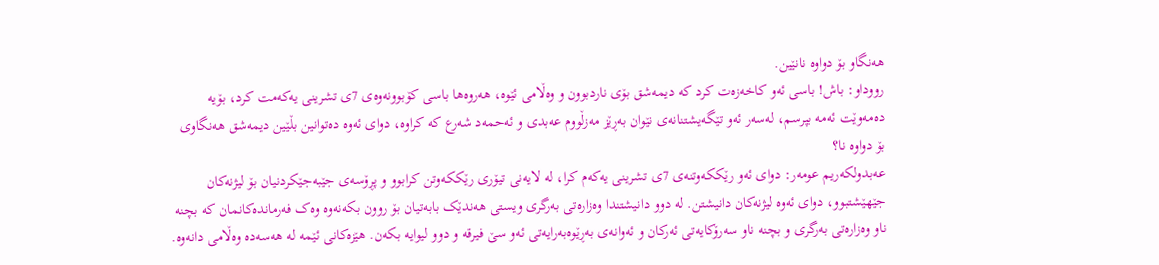هەنگاو بۆ دواوە نانێین.
رووداو: باش! باسی ئەو کاخەزەت کرد کە دیمەشق بۆی ناردبوون و وەڵامی ئێوە، هەروەها باسی کۆبوونەوەی 7ی تشرینی یەکەمت کرد، بۆیە دەمەوێت ئەمە بپرسم، لەسەر ئەو تێگەیشتنانەی نێوان بەڕێز مەزڵووم عەبدی و ئەحمەد شەرع کە کراوە، دوای ئەوە دەتوانین بڵێین دیمەشق هەنگاوی بۆ دواوە نا؟
عەبدولکەریم عومەر: دوای ئەو رێککەوتنەی 7ی تشرینی یەکەم کرا، لە لایەنی تیۆری رێککەوتن کرابوو و پڕۆسەی جێبەجێکردنیان بۆ لیژنەکان جێهێشتبوو، دوای ئەوە لیژنەکان دانیشتن. لە دوو دانیشتندا وەزارەتی بەرگری ویستی هەندێک بابەتیان بۆ روون بکەنەوە وەک فەرماندەکانمان کە بچنە ناو وەزارەتی بەرگری و بچنە ناو سەرۆکایەتی ئەرکان و ئەوانەی بەڕێوەبەرایەتی ئەو سێ فیرقە و دوو لیوایە بکەن. هێزەکانی ئێمە لە هەسەدە وەڵامی دانەوە.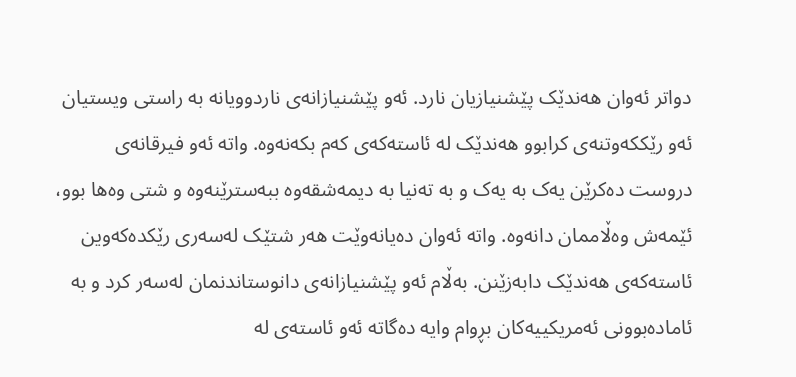دواتر ئەوان هەندێک پێشنیازیان نارد. ئەو پێشنیازانەی ناردوویانە بە راستی ویستیان ئەو رێککەوتنەی کرابوو هەندێک لە ئاستەکەی کەم بکەنەوە. واتە ئەو فیرقانەی دروست دەکرێن یەک بە یەک و بە تەنیا بە دیمەشقەوە ببەسترێنەوە و شتی وەها بوو، ئێمەش وەڵاممان دانەوە. واتە ئەوان دەیانەوێت هەر شتێک لەسەری رێکدەکەوین ئاستەکەی هەندێک دابەزێنن. بەڵام ئەو پێشنیازانەی دانوستاندنمان لەسەر کرد و بە ئامادەبوونی ئەمریکییەکان بڕوام وایە دەگاتە ئەو ئاستەی لە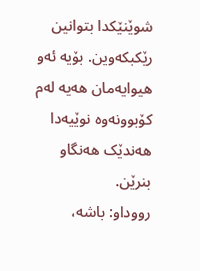شوێنێکدا بتوانین رێکبکەوین. بۆیە ئەو هیوایەمان هەیە لەم کۆبوونەوە نوێیەدا هەندێک هەنگاو بنرێن.
رووداو: باشە،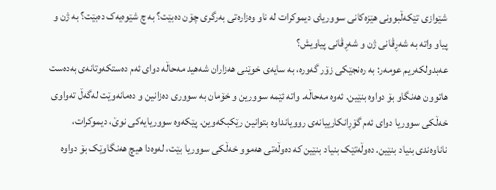شێوازی تێکەڵبوونی هێزەکانی سووریای دیموکرات لە ناو وەزارەتی بەرگری چۆن دەبێت؟ بە چ شێوەیەک دەبێت؟ بە ژن و پیاو واتە بە شەڕڤانی ژن و شەڕڤانی پیاویش؟
عەبدولکەریم عومەر: بە رەنجێکی زۆر گەورە، بە سایەی خوێنی هەزاران شەهید مەحاڵە دوای ئەم دەستکەوتانەی بەدەست هاتوون هەنگاو بۆ دواوە بنێین. ئەوە مەحاڵە. واتە ئێمە سوورین و خۆمان بە سووری دەزانین و دەمانەوێت لەگەڵ تەواوی خەڵکی سووریا دوای ئەم گۆڕانکارییانەی روویانداوە بتوانین رێکبکەوین. پێکەوە سووریایەکی نوێ، دیموکرات، ناناوەندی بنیاد بنێین. دەوڵەتێک بنیاد بنێین کە دەوڵەتی هەموو خەڵکی سووریا بێت، لەوەدا هیچ هەنگاوێک بۆ دواوە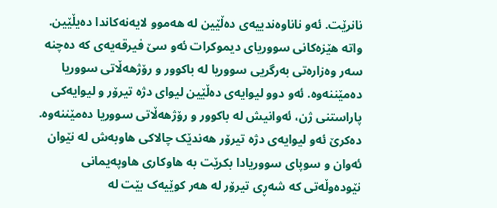نانرێت. ئەو ناناوەندییەی دەڵێین لە هەموو لایەنەکاندا دەیڵێین. واتە هێزەکانی سووریای دیموکرات ئەو سێ فیرقەیەی کە دەچنە سەر وەزارەتی بەرگریی سووریا لە باکوور و رۆژهەڵاتی سووریا دەمێننەوە. ئەو دوو لیوایەی دەڵێین لیوای دژە تیرۆر و لیوایەکی پاراستنی ژن، ئەوانیش لە باکوور و رۆژهەڵاتی سووریا دەمێننەوە. دەکرێ ئەو لیوایەی دژە تیرۆر هەندێک چالاکی هاوبەش لە نێوان ئەوان و سوپای سووریادا بکرێت بە هاوکاری هاوپەیمانی نێودەوڵەتی کە شەڕی تیرۆر لە هەر کوێیەک بێت لە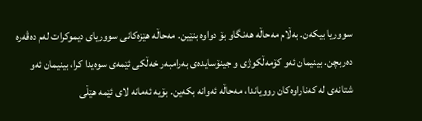سووریا بیکەن. بەڵام مەحاڵە هەنگاو بۆ دواوە بنێین. مەحاڵە هێزەکانی سووریای دیموکرات لەم دەڤەرە دەربچن. بینیمان ئەو کۆمەڵکوژی و جینۆسایدەی بەرامبەر خەڵکی ئێمەی سوەیدا کرا، بینیمان ئەو شتانەی لە کەناراوەکان روویاندا، مەحاڵە ئەوانە بکەین. بۆیە ئەمانە لای ئێمە هێڵی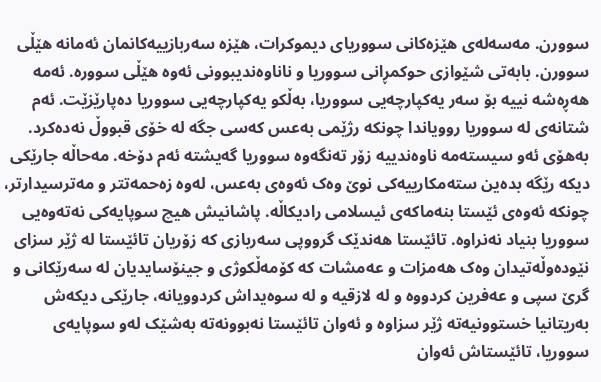سوورن. مەسەلەی هێزەکانی سووریای دیموکرات، هێزە سەربازییەکانمان ئەمانە هێڵی سوورن. بابەتی شێوازی حوکمڕانی سووریا و ناناوەندیبوونی ئەوە هێڵی سوورە. ئەمە هەڕەشە نییە بۆ سەر یەکپارچەیی سووریا، بەڵکو یەکپارچەیی سووریا دەپارێزێت. ئەم شتانەی لە سووریا روویاندا چونکە رژێمی بەعس کەسی جگە لە خۆی قبووڵ نەدەکرد. بەهۆی ئەو سیستەمە ناوەندییە زۆر تەنگەوە سووریا گەیشتە ئەم دۆخە. مەحاڵە جارێکی دیکە رێگە بدەین ستەمکارییەکی نوێ وەک ئەوەی بەعس، لەوە زەحمەتتر و مەترسیدارتر، چونکە ئەوەی ئێستا بنەماکەی ئیسلامی رادیکاڵە. پاشانیش هیچ سوپایەکی نەتەوەیی سووریا بنیاد نەنراوە. تائێستا هەندێک گرووپی سەربازی کە زۆریان تائێستا لە ژێر سزای نێودەوڵەتیدان وەک هەمزات و عەمشات کە کۆمەڵکوژی و جینۆسایدیان لە سەرێکانی و گرێ سپی و عەفرین کردووە و لە لازقیە و لە سوەیداش کردوویانە، جارێکی دیکەش بەریتانیا خستوونیەتە ژێر سزاوە و ئەوان تائێستا نەبوونەتە بەشێک لەو سوپایەی سووریا، تائێستاش ئەوان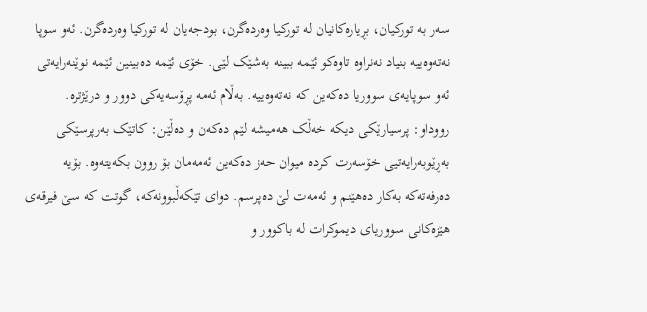سەر بە تورکیان، بڕیارەکانیان لە تورکیا وەردەگرن، بودجەیان لە تورکیا وەردەگرن. ئەو سوپا نەتەوەییە بنیاد نەنراوە تاوەکو ئێمە ببینە بەشێک لێی. خۆی ئێمە دەبینین ئێمە نوێنەرایەتی ئەو سوپایەی سووریا دەکەین کە نەتەوەییە. بەڵام ئەمە پڕۆسەیەکی دوور و درێژترە.
رووداو: پرسیارێکی دیکە خەڵک هەمیشە لێم دەکەن و دەڵێن: کاتێک بەرپرسێکی بەڕێوبەرایەتیی خۆسەرت کردە میوان حەز دەکەین ئەمەمان بۆ روون بکەیتەوە. بۆیە دەرفەتەکە بەکار دەهێنم و ئەمەت لێ دەپرسم. دوای تێکەڵبوونەکە، گوتت کە سێ فیرقەی هێزەکانی سووریای دیموکرات لە باکوور و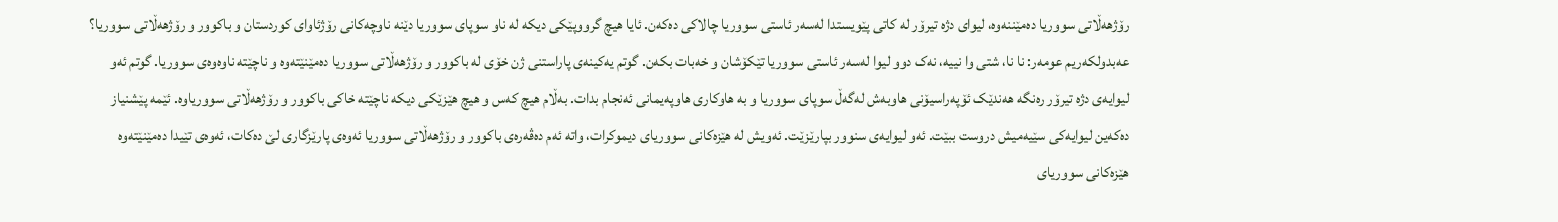رۆژهەڵاتی سووریا دەمێننەوە، لیوای دژە تیرۆر لە کاتی پێویستدا لەسەر ئاستی سووریا چالاکی دەکەن. ئایا هیچ گرووپێکی دیکە لە ناو سوپای سووریا دێنە ناوچەکانی رۆژئاوای کوردستان و باکوور و رۆژهەڵاتی سووریا؟
عەبدولکەریم عومەر: نا نا، شتی وا نییە، نەک دوو لیوا لەسەر ئاستی سووریا تێکۆشان و خەبات بکەن. گوتم یەکینەی پاراستنی ژن خۆی لە باکوور و رۆژهەڵاتی سووریا دەمێنێتەوە و ناچێتە ناوەوەی سووریا. گوتم ئەو لیوایەی دژە تیرۆر رەنگە هەندێک ئۆپەراسیۆنی هاوبەش لەگەڵ سوپای سووریا و بە هاوکاری هاوپەیمانی ئەنجام بدات. بەڵام هیچ کەس و هیچ هێزێکی دیکە ناچێتە خاکی باکوور و رۆژهەڵاتی سووریاوە. ئێمە پێشنیاز دەکەین لیوایەکی سێیەمیش دروست ببێت. ئەو لیوایەی سنوور بپارێزێت. ئەویش لە هێزەکانی سووریای دیموکرات، واتە ئەم دەڤەرەی باکوور و رۆژهەڵاتی سووریا ئەوەی پارێزگاری لێ دەکات، ئەوەی تێیدا دەمێنێتەوە هێزەکانی سووریای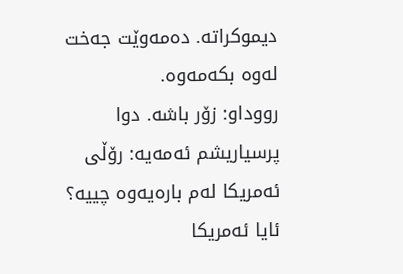دیموکراتە. دەمەوێت جەخت لەوە بکەمەوە.
رووداو: زۆر باشە. دوا پرسیاریشم ئەمەیە: رۆڵی ئەمریکا لەم بارەیەوە چییە؟ ئایا ئەمریکا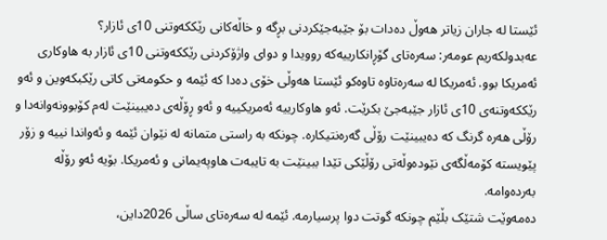ئێستا لە جاران زیاتر هەوڵ دەدات بۆ جێبەجێکردنی بڕگە و خاڵەکانی رێککەوتنی 10ی ئازار؟
عەبدولکەریم عومەر: سەرەتای گۆڕانکارییەکە روویدا و دوای واژۆکردنی رێککەوتنی 10ی ئازار بە هاوکاری ئەمریکا بوو. ئەمریکا لە سەرەتاوە تاوەکو ئێستا هەوڵی خۆی دەدا کە ئێمە و حکومەتی کاتی رێکبکەوین و ئەو رێککەوتنەی 10ی ئازار جێبەجێ بکرێت. ئەو هاوکارییە ئەمریکییە و ئەو ڕۆڵەی دەیبینێت لەم کۆبوونەوانەدا و رۆڵی هەرە گرنگ کە دەیبینێت رۆڵی گەرەنتیکارە. چونکە بە راستی متمانە لە نێوان ئێمە و ئەواندا نییە و زۆر پێویستە کۆمەڵگەی نێودەوڵەتی رۆڵێکی تێدا ببینێت بە تایبەت هاوپەیمانی و ئەمریکا. بۆیە ئەو رۆڵە بەردەوامە.
دەمەوێت شتێک بڵێم چونکە گوتت دوا پرسیارمە. ئێمە لە سەرەتای ساڵی 2026داین،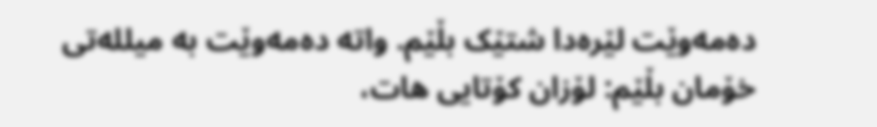دەمەوێت لێرەدا شتێک بڵێم. واتە دەمەوێت بە میللەتی خۆمان بڵێم: لۆزان کۆتایی هات،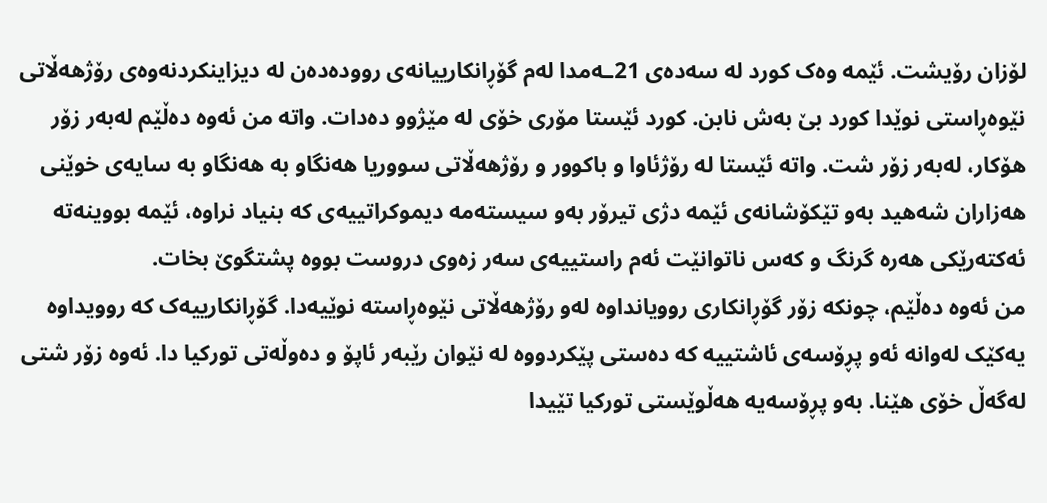لۆزان رۆیشت. ئێمە وەک کورد لە سەدەی 21ـەمدا لەم گۆڕانکارییانەی روودەدەن لە دیزاینکردنەوەی رۆژهەڵاتی نێوەڕاستی نوێدا کورد بێ بەش نابن. کورد ئێستا مۆری خۆی لە مێژوو دەدات. واتە من ئەوە دەڵێم لەبەر زۆر هۆکار، لەبەر زۆر شت. واتە ئێستا لە رۆژئاوا و باکوور و رۆژهەڵاتی سووریا هەنگاو بە هەنگاو بە سایەی خوێنی هەزاران شەهید بەو تێکۆشانەی ئێمە دژی تیرۆر بەو سیستەمە دیموکراتییەی کە بنیاد نراوە، ئێمە بووینەتە ئەکتەرێکی هەرە گرنگ و کەس ناتوانێت ئەم راستییەی سەر زەوی دروست بووە پشتگوێ بخات.
من ئەوە دەڵێم، چونکە زۆر گۆڕانکاری روویانداوە لەو رۆژهەڵاتی نێوەڕاستە نوێیەدا. گۆڕانکارییەک کە روویداوە یەکێک لەوانە ئەو پڕۆسەی ئاشتییە کە دەستی پێکردووە لە نێوان رێبەر ئاپۆ و دەوڵەتی تورکیا دا. ئەوە زۆر شتی لەگەڵ خۆی هێنا. بەو پڕۆسەیە هەڵوێستی تورکیا تێیدا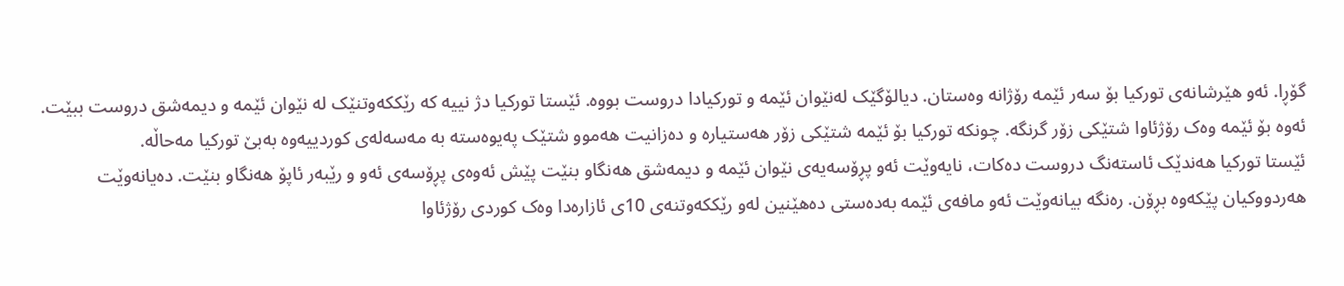گۆڕا. ئەو هێرشانەی تورکیا بۆ سەر ئێمە رۆژانە وەستان. دیالۆگێک لەنێوان ئێمە و تورکیادا دروست بووە. ئێستا تورکیا دژ نییە کە رێککەوتنێک لە نێوان ئێمە و دیمەشق دروست ببێت. ئەوە بۆ ئێمە وەک رۆژئاوا شتێکی زۆر گرنگە. چونکە تورکیا بۆ ئێمە شتێکی زۆر هەستیارە و دەزانیت هەموو شتێک پەیوەستە بە مەسەلەی کوردییەوە بەبێ تورکیا مەحاڵە.
ئێستا تورکیا هەندێک ئاستەنگ دروست دەکات، نایەوێت ئەو پڕۆسەیەی نێوان ئێمە و دیمەشق هەنگاو بنێت پێش ئەوەی پڕۆسەی ئەو و رێبەر ئاپۆ هەنگاو بنێت. دەیانەوێت هەردووکیان پێکەوە بڕۆن. رەنگە بیانەوێت ئەو مافەی ئێمە بەدەستی دەهێنین لەو رێککەوتنەی 10ی ئازارەدا وەک کوردی رۆژئاوا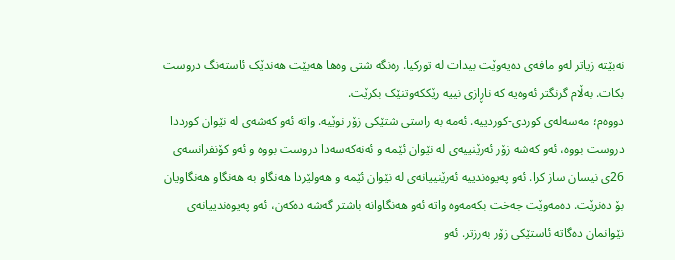نەبێتە زیاتر لەو مافەی دەیەوێت بیدات لە تورکیا. رەنگە شتی وەها هەبێت هەندێک ئاستەنگ دروست بکات. بەڵام گرنگتر ئەوەیە کە ناڕازی نییە رێککەوتنێک بکرێت.
دووەم؛ مەسەلەی کوردی-کوردییە. ئەمە بە راستی شتێکی زۆر نوێیە. واتە ئەو کەشەی لە نێوان کورددا دروست بووە، ئەو کەشە زۆر ئەرێنییەی لە نێوان ئێمە و ئەنەکەسەدا دروست بووە و ئەو کۆنفرانسەی 26ی نیسان ساز کرا. ئەو پەیوەندییە ئەرێنییانەی لە نێوان ئێمە و هەولێردا هەنگاو بە هەنگاو هەنگاویان بۆ دەنرێت. دەمەوێت جەخت بکەمەوە واتە ئەو هەنگاوانە باشتر گەشە دەکەن، ئەو پەیوەندییانەی نێوانمان دەگاتە ئاستێکی زۆر بەرزتر. ئەو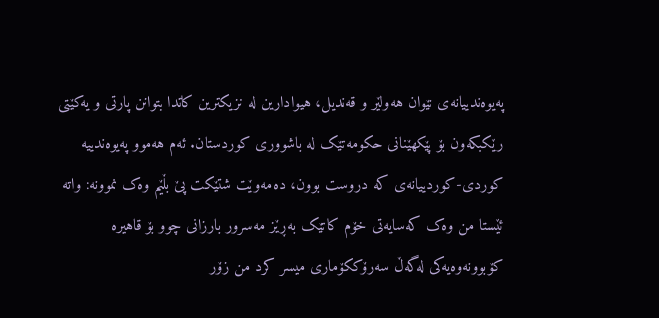پەیوەندییانەی نێوان هەولێر و قەندیل، هیوادارین لە نزیکترین کاتدا بتوانن پارتی و یەکێتی رێکبکەون بۆ پێکهێنانی حکومەتێک لە باشووری کوردستان. ئەم هەموو پەیوەندییە کوردی-کوردییانەی کە دروست بوون، دەمەوێت شتێکت پێ بڵێم وەک نموونە: واتە ئێستا من وەک کەسایەتی خۆم کاتێک بەڕێز مەسرور بارزانی چوو بۆ قاهیرە کۆبوونەوەیەکی لەگەڵ سەرۆککۆماری میسر کرد من زۆر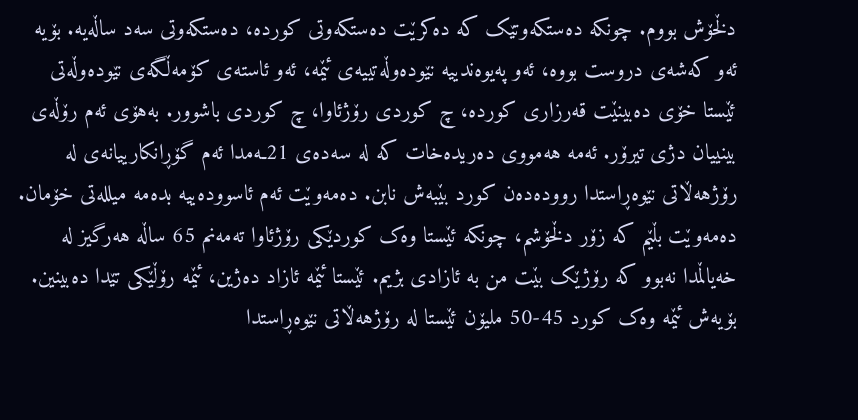دڵخۆش بووم. چونکە دەستکەوتێک کە دەکرێت دەستکەوتی کوردە، دەستکەوتی سەد ساڵەیە. بۆیە ئەو کەشەی دروست بووە، ئەو پەیوەندییە نێودەوڵەتییەی ئێمە، ئەو ئاستەی کۆمەڵگەی نێودەوڵەتی ئێستا خۆی دەبینێت قەرزاری کوردە، چ کوردی رۆژئاوا، چ کوردی باشوور. بەهۆی ئەم رۆڵەی بینییان دژی تیرۆر. ئەمە هەمووی دەریدەخات کە لە سەدەی 21ـەمدا ئەم گۆڕانکارییانەی لە رۆژهەڵاتی نێوەڕاستدا روودەدەن کورد بێبەش نابن. دەمەوێت ئەم ئاسوودەییە بدەمە میللەتی خۆمان.
دەمەوێت بڵێم کە زۆر دڵخۆشم، چونکە ئێستا وەک کوردێکی رۆژئاوا تەمەنم 65 ساڵە هەرگیز لە خەیاڵمدا نەبوو کە رۆژێک بێت من بە ئازادی بژیم. ئێستا ئێمە ئازاد دەژین، ئێمە رۆڵێکی تێدا دەبینین. بۆیەش ئێمە وەک کورد 45-50 ملیۆن ئێستا لە رۆژهەڵاتی نێوەڕاستدا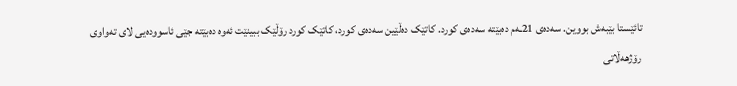تائێستا بێبەش بووین. سەدەی 21ـەم دەبێتە سەدەی کورد. کاتێک دەڵێین سەدەی کورد، کاتێک کورد رۆڵێک ببینێت ئەوە دەبێتە جێی ئاسوودەیی لای تەواوی رۆژهەڵاتی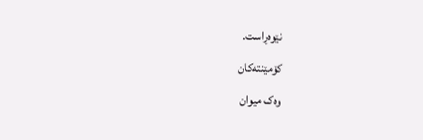نێوەڕاست.
کۆمێنتەکان
وەک میوان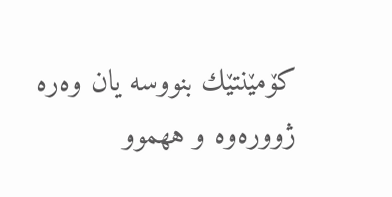کۆمێنتێك بنووسە یان وەرە ژوورەوە و ههموو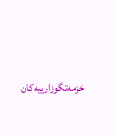خزمەتگوزارییەکان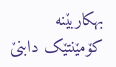بهكاربێنه
کۆمێنتێک دابنێ